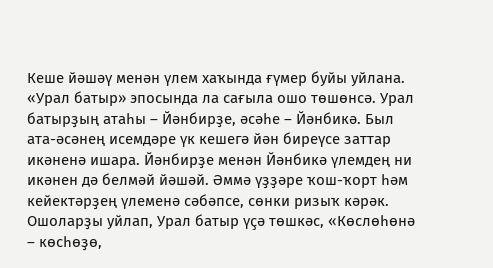Кеше йәшәү менән үлем хаҡында ғүмер буйы уйлана. «Урал батыр» эпосында ла сағыла ошо төшөнсә. Урал батырҙың атаһы – Йәнбирҙе, әсәһе – Йәнбикә. Был ата-әсәнең исемдәре үк кешегә йән биреүсе заттар икәненә ишара. Йәнбирҙе менән Йәнбикә үлемдең ни икәнен дә белмәй йәшәй. Әммә үҙҙәре ҡош-ҡорт һәм кейектәрҙең үлеменә сәбәпсе, сөнки ризыҡ кәрәк. Ошоларҙы уйлап, Урал батыр үҫә төшкәс, «Көслөһөнә – көсһөҙө,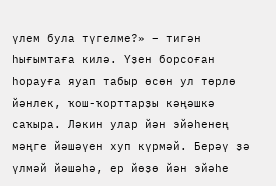үлем була түгелме?» – тигән һығымтаға килә. Үҙен борсоған һорауға яуап табыр өсөн ул төрлө йәнлек, ҡош-ҡорттарҙы кәңәшкә саҡыра. Ләкин улар йән эйәһенең мәңге йәшәүен хуп күрмәй. Берәү ҙә үлмәй йәшәһә, ер йөҙө йән эйәһе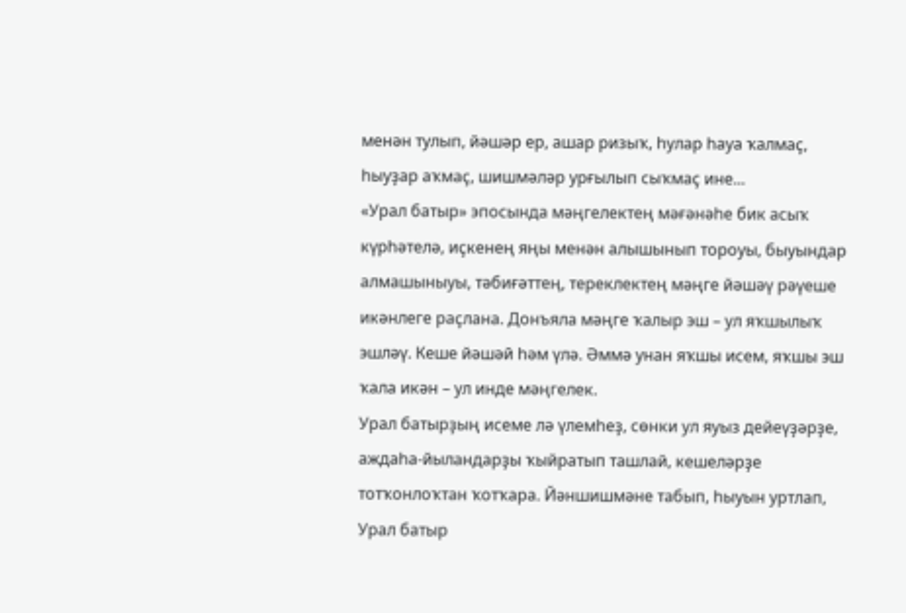менән тулып, йәшәр ер, ашар ризыҡ, һулар һауа ҡалмаҫ, һыуҙар аҡмаҫ, шишмәләр урғылып сыҡмаҫ ине...
«Урал батыр» эпосында мәңгелектең мәғәнәһе бик асыҡ күрһәтелә, иҫкенең яңы менән алышынып тороуы, быуындар алмашыныуы, тәбиғәттең, тереклектең мәңге йәшәү рәүеше икәнлеге раҫлана. Донъяла мәңге ҡалыр эш – ул яҡшылыҡ эшләү. Кеше йәшәй һәм үлә. Әммә унан яҡшы исем, яҡшы эш ҡала икән – ул инде мәңгелек.
Урал батырҙың исеме лә үлемһеҙ, сөнки ул яуыз дейеүҙәрҙе, аждаһа-йыландарҙы ҡыйратып ташлай, кешеләрҙе тотҡонлоҡтан ҡотҡара. Йәншишмәне табып, һыуын уртлап, Урал батыр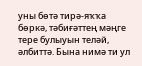уны бөтә тирә-яҡҡа бөркә, тәбиғәттең мәңге тере булыуын теләй, әлбиттә. Бына нимә ти ул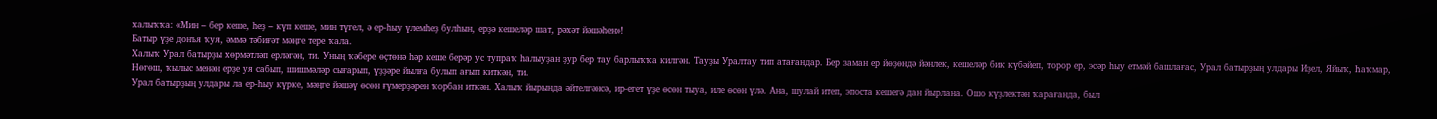халыҡҡа: «Мин – бер кеше, һеҙ – күп кеше, мин түгел, ә ер-һыу үлемһеҙ булһын, ерҙә кешеләр шат, рәхәт йәшәһен»!
Батыр үҙе донъя ҡуя, әммә тәбиғәт мәңге тере ҡала.
Халыҡ Урал батырҙы хөрмәтләп ерләгән, ти. Уның ҡәбере өҫтөнә һәр кеше берәр ус тупраҡ һалыуҙан ҙур бер тау барлыҡҡа килгән. Тауҙы Уралтау тип атағандар. Бер заман ер йөҙөндә йәнлек, кешеләр бик күбәйеп, торор ер, эсәр һыу етмәй башлағас, Урал батырҙың улдары Иҙел, Яйыҡ, Һаҡмар, Нөгөш, ҡылыс менән ерҙе уя сабып, шишмәләр сығарып, үҙҙәре йылға булып ағып киткән, ти.
Урал батырҙың улдары ла ер-һыу күрке, мәңге йәшәү өсөн ғүмерҙәрен ҡорбан иткән. Халыҡ йырында әйтелгәнсә, ир-егет үҙе өсөн тыуа, иле өсөн үлә. Ана, шулай итеп, эпоста кешегә дан йырлана. Ошо күҙлектән ҡарағанда, был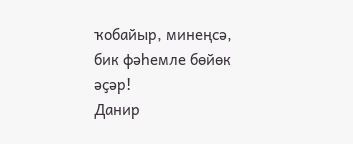ҡобайыр, минеңсә, бик фәһемле бөйөк әҫәр!
Данир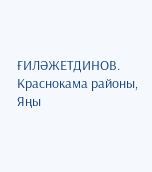ҒИЛӘЖЕТДИНОВ.
Краснокама районы,
Яңы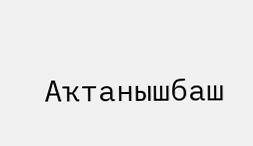Аҡтанышбаш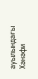ауылындағы
Хәнәфи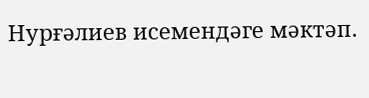Нурғәлиев исемендәге мәктәп.